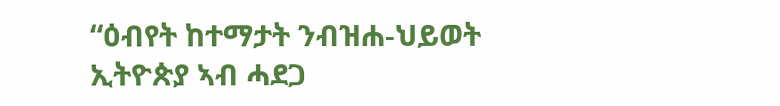“ዕብየት ከተማታት ንብዝሐ-ህይወት ኢትዮጵያ ኣብ ሓደጋ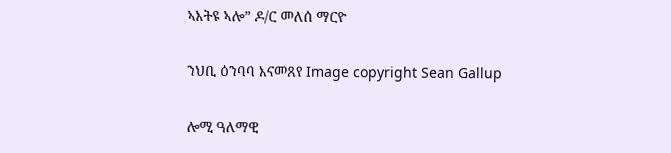ኣእትዩ ኣሎ” ዶ/ር መለሰ ማርዮ

ንህቢ ዕንባባ እናመጸየ Image copyright Sean Gallup

ሎሚ ዓለማዊ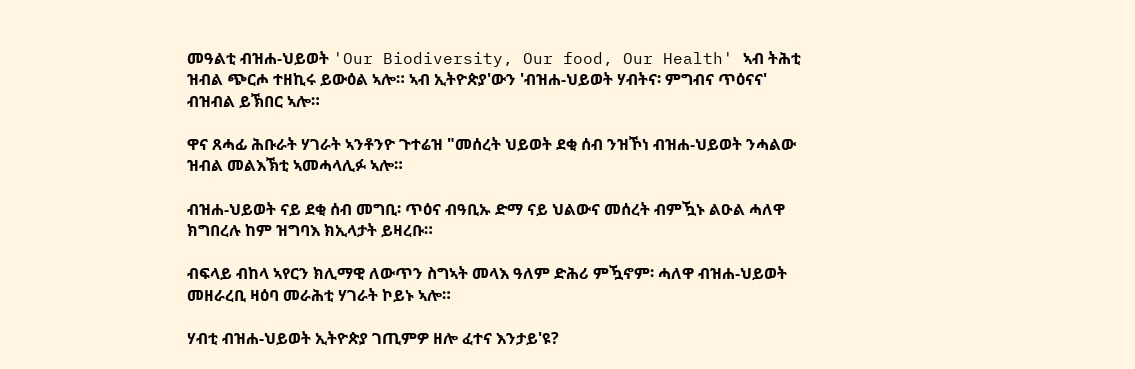መዓልቲ ብዝሐ-ህይወት 'Our Biodiversity, Our food, Our Health' ኣብ ትሕቲ ዝብል ጭርሖ ተዘኪሩ ይውዕል ኣሎ። ኣብ ኢትዮጵያ'ውን 'ብዝሐ-ህይወት ሃብትና፡ ምግብና ጥዕናና' ብዝብል ይኽበር ኣሎ።

ዋና ጸሓፊ ሕቡራት ሃገራት ኣንቶንዮ ጉተሬዝ "መሰረት ህይወት ደቂ ሰብ ንዝኾነ ብዝሐ-ህይወት ንሓልው ዝብል መልእኽቲ ኣመሓላሊፉ ኣሎ።

ብዝሐ-ህይወት ናይ ደቂ ሰብ መግቢ፡ ጥዕና ብዓቢኡ ድማ ናይ ህልውና መሰረት ብምዃኑ ልዑል ሓለዋ ክግበረሉ ከም ዝግባእ ክኢላታት ይዛረቡ።

ብፍላይ ብከላ ኣየርን ክሊማዊ ለውጥን ስግኣት መላእ ዓለም ድሕሪ ምዃኖም፡ ሓለዋ ብዝሐ-ህይወት መዘራረቢ ዛዕባ መራሕቲ ሃገራት ኮይኑ ኣሎ።

ሃብቲ ብዝሐ-ህይወት ኢትዮጵያ ገጢምዎ ዘሎ ፈተና እንታይ'ዩ?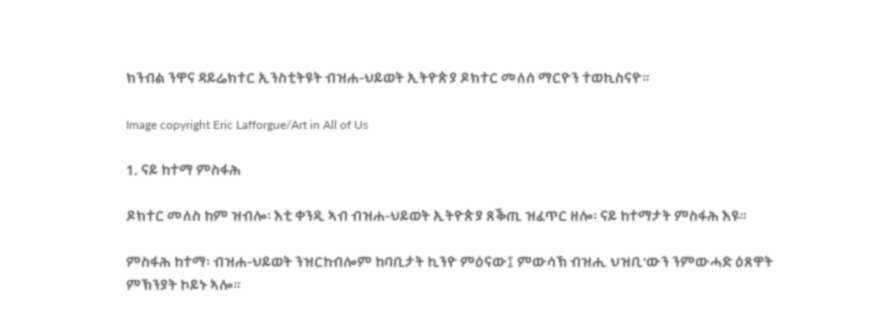ክንብል ንዋና ዳይሬክተር ኢንስቲትዩት ብዝሐ-ህይወት ኢትዮጵያ ዶክተር መለሰ ማርዮን ተወኪስናዮ።

Image copyright Eric Lafforgue/Art in All of Us

1. ናይ ከተማ ምስፋሕ

ዶክተር መለስ ከም ዝብሎ፡ እቲ ቀንዲ ኣብ ብዝሐ-ህይወት ኢትዮጵያ ጸቕጢ ዝፈጥር ዘሎ፡ ናይ ከተማታት ምስፋሕ እዩ።

ምስፋሕ ከተማ፡ ብዝሐ-ህይወት ንዝርከብሎም ከባቢታት ኪንዮ ምዕናው፤ ምውሳኽ ብዝሒ ህዝቢ'ውን ንምውሓድ ዕጸዋት ምኽንያት ኮይኑ ኣሎ።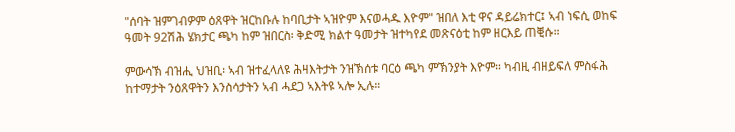"ሰባት ዝምገብዎም ዕጸዋት ዝርከቡሉ ከባቢታት ኣዝዮም እናወሓዱ እዮም" ዝበለ እቲ ዋና ዳይሬክተር፤ ኣብ ነፍሲ ወከፍ ዓመት 92ሽሕ ሄክታር ጫካ ከም ዝበርስ፡ ቅድሚ ክልተ ዓመታት ዝተካየደ መጽናዕቲ ከም ዘርእይ ጠቒሱ።

ምውሳኽ ብዝሒ ህዝቢ፡ ኣብ ዝተፈላለዩ ሕዛእትታት ንዝኽሰቱ ባርዕ ጫካ ምኽንያት እዮም። ካብዚ ብዘይፍለ ምስፋሕ ከተማታት ንዕጸዋትን እንስሳታትን ኣብ ሓደጋ ኣእትዩ ኣሎ ኢሉ።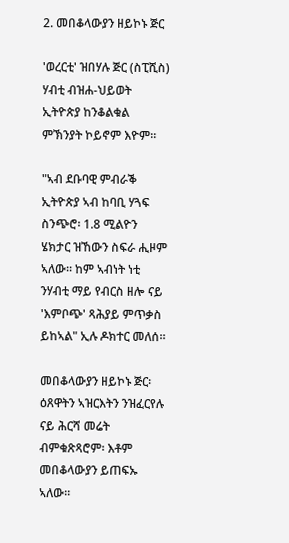2. መበቆላውያን ዘይኮኑ ጅር

'ወረርቲ' ዝበሃሉ ጅር (ስፒሺስ) ሃብቲ ብዝሐ-ህይወት ኢትዮጵያ ከንቆልቁል ምኽንያት ኮይኖም እዮም።

"ኣብ ደቡባዊ ምብራቕ ኢትዮጵያ ኣብ ከባቢ ሃጓፍ ስንጭሮ፡ 1.8 ሚልዮን ሄክታር ዝኸውን ስፍራ ሒዞም ኣለው። ከም ኣብነት ነቲ ንሃብቲ ማይ የብርስ ዘሎ ናይ 'እምቦጭ' ጻሕያይ ምጥቃስ ይከኣል" ኢሉ ዶክተር መለሰ።

መበቆላውያን ዘይኮኑ ጅር፡ ዕጸዋትን ኣዝርእትን ንዝፈርየሉ ናይ ሕርሻ መሬት ብምቁጽጻሮም፡ እቶም መበቆላውያን ይጠፍኡ ኣለው።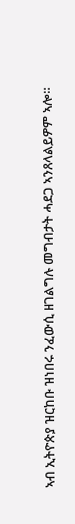ኣብ ኢትዮጵያ ዝርከቡ ዝነበሩ ንፈውሲ ዘገልግሉ መግብታት ሓደጋ ኣንጸላልይዎም ኣሎ።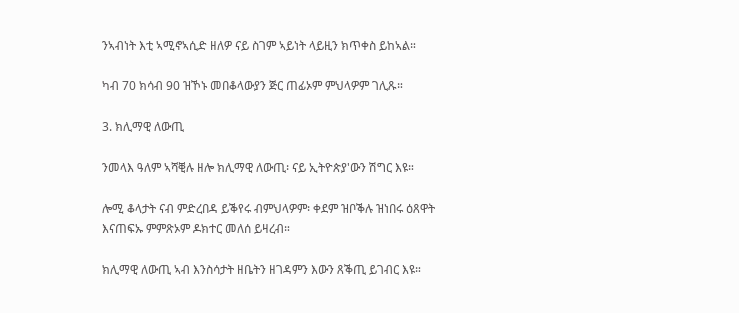ንኣብነት እቲ ኣሚኖኣሲድ ዘለዎ ናይ ስገም ኣይነት ላይዚን ክጥቀስ ይከኣል።

ካብ 70 ክሳብ 90 ዝኾኑ መበቆላውያን ጅር ጠፊኦም ምህላዎም ገሊጹ።

3. ክሊማዊ ለውጢ

ንመላእ ዓለም ኣሻቒሉ ዘሎ ክሊማዊ ለውጢ፡ ናይ ኢትዮጵያ'ውን ሽግር እዩ።

ሎሚ ቆላታት ናብ ምድረበዳ ይቕየሩ ብምህላዎም፡ ቀደም ዝቦቕሉ ዝነበሩ ዕጸዋት እናጠፍኡ ምምጽኦም ዶክተር መለሰ ይዛረብ።

ክሊማዊ ለውጢ ኣብ እንስሳታት ዘቤትን ዘገዳምን እውን ጸቕጢ ይገብር እዩ።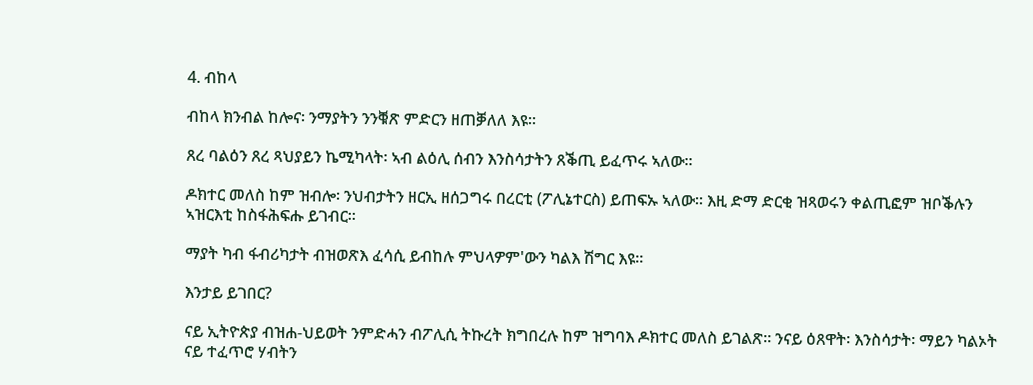4. ብከላ

ብከላ ክንብል ከሎና፡ ንማያትን ንንቑጽ ምድርን ዘጠቓለለ እዩ።

ጸረ ባልዕን ጸረ ጻህያይን ኬሚካላት፡ ኣብ ልዕሊ ሰብን እንስሳታትን ጸቕጢ ይፈጥሩ ኣለው።

ዶክተር መለስ ከም ዝብሎ፡ ንህብታትን ዘርኢ ዘሰጋግሩ በረርቲ (ፖሊኔተርስ) ይጠፍኡ ኣለው። እዚ ድማ ድርቂ ዝጻወሩን ቀልጢፎም ዝቦቕሉን ኣዝርእቲ ከስፋሕፍሑ ይገብር።

ማያት ካብ ፋብሪካታት ብዝወጽእ ፈሳሲ ይብከሉ ምህላዎም'ውን ካልእ ሽግር እዩ።

እንታይ ይገበር?

ናይ ኢትዮጵያ ብዝሐ-ህይወት ንምድሓን ብፖሊሲ ትኩረት ክግበረሉ ከም ዝግባእ ዶክተር መለስ ይገልጽ። ንናይ ዕጸዋት፡ እንስሳታት፡ ማይን ካልኦት ናይ ተፈጥሮ ሃብትን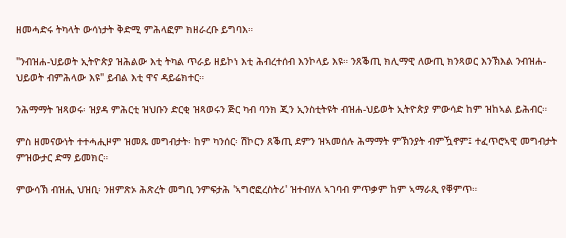ዘመሓድሩ ትካላት ውሳነታት ቅድሚ ምሕላፎም ክዘራረቡ ይግባእ።

"ንብዝሐ-ህይወት ኢትዮጵያ ዝሕልው እቲ ትካል ጥራይ ዘይኮነ እቲ ሕብረተሰብ እንኮላይ እዩ። ንጸቕጢ ክሊማዊ ለውጢ ክንጻወር እንኽእል ንብዝሐ-ህይወት ብምሕላው እዩ" ይብል እቲ ዋና ዳይሬክተር።

ንሕማማት ዝጻወሩ፡ ዝያዳ ምሕርቲ ዝህቡን ድርቂ ዝጻወሩን ጅር ካብ ባንክ ጂን ኢንስቲትዩት ብዝሐ-ህይወት ኢትዮጵያ ምውሳድ ከም ዝከኣል ይሕብር።

ምስ ዘመናውነት ተተሓሒዞም ዝመጹ መግብታት፡ ከም ካንሰር፡ ሽኮርን ጸቕጢ ደምን ዝኣመሰሉ ሕማማት ምኽንያት ብምዃኖም፤ ተፈጥሮኣዊ መግብታት ምዝውታር ድማ ይመክር።

ምውሳኽ ብዝሒ ህዝቢ፡ ንዘምጽኦ ሕጽረት መግቢ ንምፍታሕ 'ኣግሮፎረስትሪ' ዝተብሃለ ኣገባብ ምጥቃም ከም ኣማራጺ የቐምጥ።